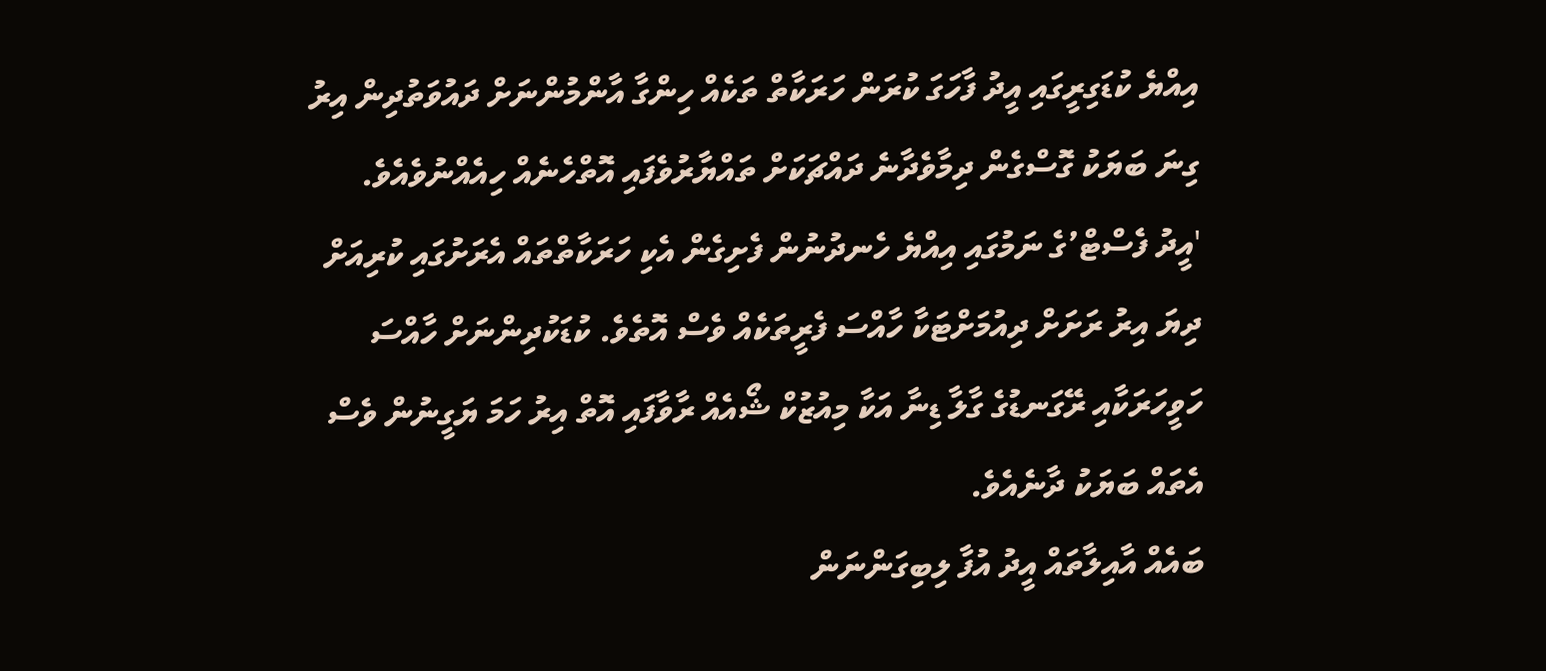އިއްޔެ ކުޑަގިރީގައި އީދު ފާހަގަ ކުރަން ހަރަކާތް ތަކެއް ހިންގާ އާންމުންނަށް ދައުވަތުދިން އިރު ގިނަ ބަޔަކު ގޮސްގެން ދިމާވެދާނެ ދައްޗަކަށް ތައްޔާރުވެފައި އޮތްހެނެއް ހިއެއްނުވެއެވެ.
'އީދު ފެސްޓް’ގެ ނަމުގައި އިއްޔެ ހެނދުނުން ފެށިގެން އެކި ހަރަކާތްތައް އެރަށުގައި ކުރިއަށް ދިޔަ އިރު ރަށަށް ދިއުމަށްޓަކާ ހާއްސަ ފެރީތަކެއް ވެސް އޮތެވެ. ކުޑަކުދިންނަށް ހާއްސަ ހަވީހަރަކާއި ރޭގަނޑުގެ ގާލާ ޑިނާ އަކާ މިއުޒުކް ޝޯއެއް ރާވާފައި އޮތް އިރު ހަމަ ޔަގީނުން ވެސް އެތައް ބަޔަކު ދާނެއެވެ.
ބައެއް އާއިލާތައް އީދު އުފާ ލިބިގަންނަން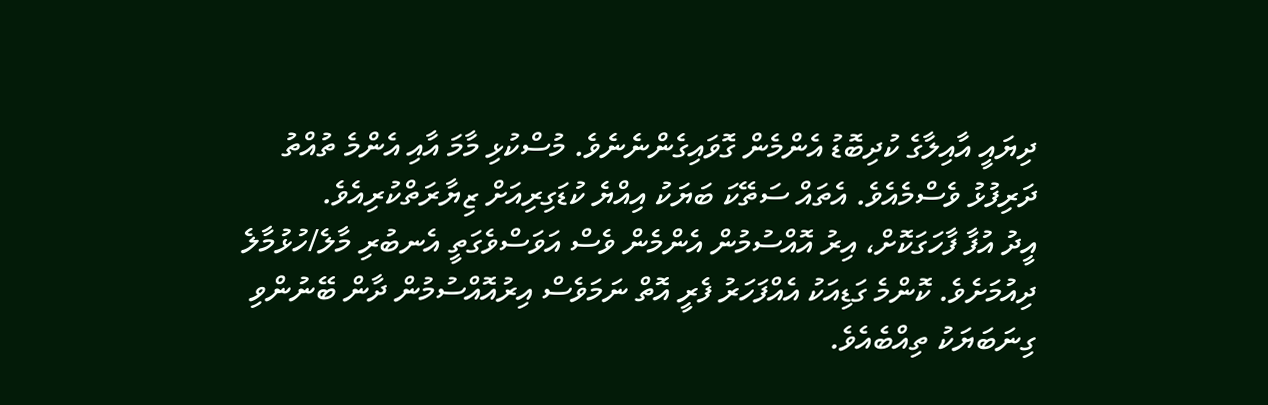ދިޔައީ އާއިލާގެ ކުދިބޮޑު އެންމެން ގޮވައިގެންނެނެވެ. މުސްކުޅި މާމަ އާއި އެންމެ ތުއްތު ދަރިފުޅު ވެސްމެއެވެ. އެތައް ސަތޭކަ ބަޔަކު އިއްޔެ ކުޑަގިރިއަށް ޒިޔާރަތްކުރިއެވެ.
އީދު އުފާ ފާހަގަކޮށް، އިރު އޮއްސުމުން އެންމެން ވެސް އަވަސްވެގަތީ އެނބުރި މާލެ/ހުޅުމާލެ ދިއުމަށެވެ. ކޮންމެ ގަޑިއަކު އެއްފަހަރު ފެރީ އޮތް ނަމަވެސް އިރުއޮއްސުމުން ދާން ބޭނުންވި ގިނަބަޔަކު ތިއްބެއެވެ.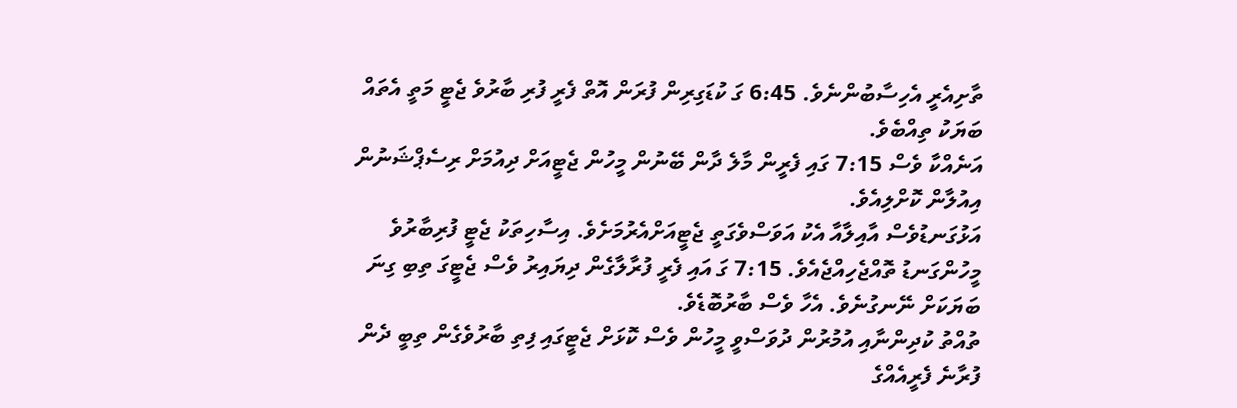ތާށިއެރީ އެހިސާބުންނެވެ. 6:45 ގަ ކުޑަގިރިން ފުރަން އޮތް ފެރީ ފުރި ބާރުވެ ޖެޓީ މަތީ އެތައް ބަޔަކު ތިއްބެވެ.
އަނެއްކާ ވެސް 7:15 ގައި ފެރީން މާލެ ދާން ބޭނުން މީހުން ޖެޓީއަށް ދިއުމަށް ރިސެޕްޝަނުން އިއުލާން ކޮށްލިއެވެ.
އަޅުގަނޑުވެސް އާއިލާއާ އެކު އަވަސްވެގަތީ ޖެޓީއަށްއެރުމަށެވެ. އިސާހިތަކު ޖެޓީ ފުރިބާރުވެ މީހުންގަނޑު ތޮއްޖެހިއްޖެއެވެ. 7:15 ގަ އައި ފެރީ ފުރާލާގެން ދިޔައިރު ވެސް ޖެޓީގަ ތިބި ގިނަ ބަޔަކަށް ނޭނގުނެވެ. އެހާ ވެސް ބާރުބޮޑެވެ.
ތުއްތު ކުދިންނާއި އުމުރުން ދުވަސްވީ މީހުން ވެސް ކޮޅަށް ޖެޓީގައި ފިތި ބާރުވެގެން ތިބީ ދެން ފުރާނެ ފެރީއެއްގެ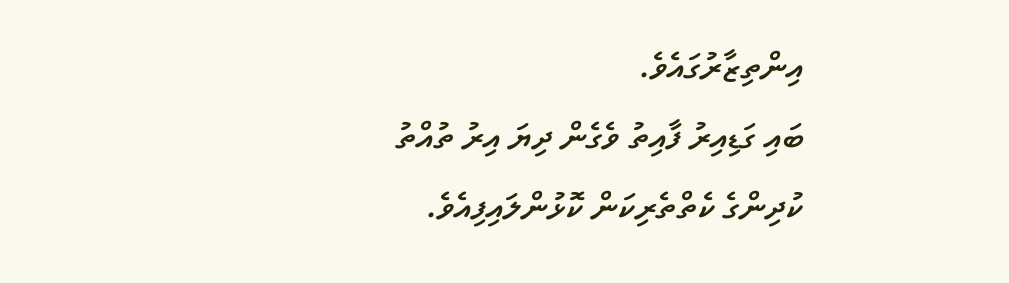އިންތިޒާރުގައެވެ.
ބައި ގަޑިއިރު ފާއިތު ވެގެން ދިޔަ އިރު ތުއްތު ކުދިންގެ ކެތްތެރިކަން ކޮޅުންލައިފިއެވެ.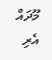މޫދައް އެރި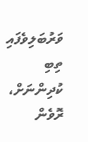ވަރުބަލިވެފައި ތިބި ކުދިންނަށް، ރޮވެން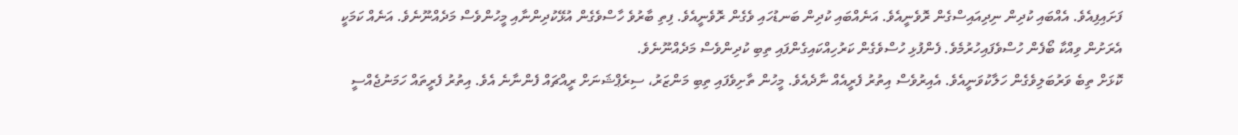ފަށައިފިއެވެ. އެއްބައި ކުދިން ނިދިއައިސްގެން ރޮވެނީއެވެ. އަނެއްބައި ކުދިން ބަނޑުހައި ވެގެން ރޮވެނީއެވެ. ފިތި ބާރުވެ ހާސްވެގެން އުޅޭކުދިންނާއި މީހުންވެސް މަދެއްނޫނެވެ. އަނެއް ކަމަކީ އެރަށުން ވިއްކާ ބޯފެން ހުސްވެފައިހުރުމެވެ. ފެންފުޅި ހުސްވެގެން ކަރުހިއްކައިގެންފައި ތިބި ކުދިންވެސް މަދެއްނޫނެވެ.
ކޮޅަށް ތިބެ ވަރުބަލިވެގެން ހަލާކުވަނީއެވެ. އެއިރުވެސް އިތުރު ފެރީއެއް ނާދެއެވެ. މީހުން ތާށިވެފައި ތިބި މަންޒަރު، ސިރެޕްޝަނަށް ރީއްޗައް ފެންނާނެ އެވެ. އިތުރު ފެރީތައް ހަމަނުޖެއްސީ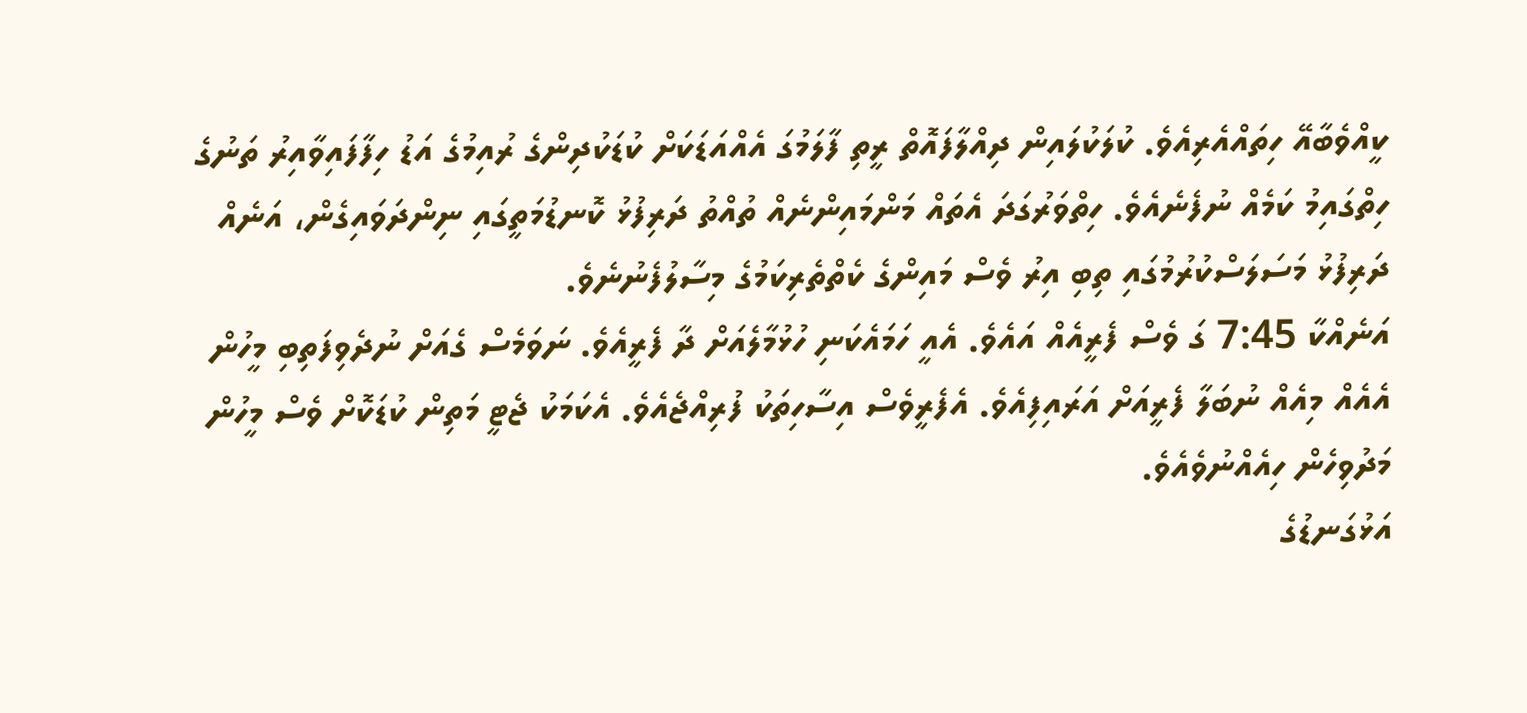ކީއްވެބާއޭ ހިތައްއެރިއެވެ. ކުލަކުލައިން ދިއްލާފައޮތް ރީތި ފާލަމުގަ އެއްއަޑަކަށް ކުޑަކުދިންގެ ރުއިމުގެ އަޑު ހިފާފައިވާއިރު ތަނުގެ ހިތްގައިމު ކަމެއް ނުފެނެއެވެ. ހިތްވަރުގަދަ އެތައް މަންމައިންނެއް ތުއްތު ދަރިފުޅު ކޮނޑުމަތީގައި ނިންދަވައިގެން، އަނެއް ދަރިފުޅު މަސަލަސްކުރުމުގައި ތިބި އިރު ވެސް މައިންގެ ކެތްތެރިކަމުގެ މިސާލުފެނުނެވެ.
އަނެއްކާ 7:45 ގަ ވެސް ފެރީއެއް އައެވެ. އެއީ ހަމައެކަނި ހުޅުމާލެއަށް ދާ ފެރީއެވެ. ނަވަމެސް ގެއަށް ނުދެވިފަތިބި މީހުން އެއެއް މިއެއް ނުބަލާ ފެރީއަށް އަރައިފިއެވެ. އެފެރީވެސް އިސާހިތަކު ފުރިއްޖެއެވެ. އެކަމަކު ޖެޓީ މަތިން ކުޑަކޮށް ވެސް މީހުން މަދުވިހެން ހިއެއްނުވެއެވެ.
އަޅުގަނޑުގެ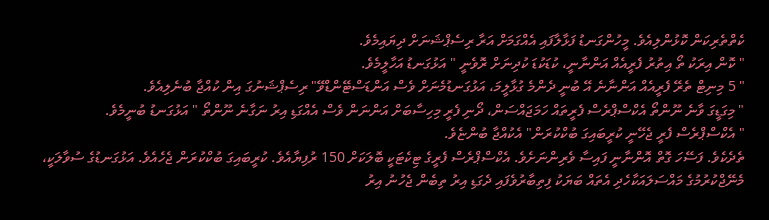ކެތްތެރިކަން ކޮޅުންލިއެވެ. މީހުންގަނޑު ފަޅާލާފައި އެއްގަމަށް އަރާ ރިސެޕްޝަނަށް ދިޔައިމެވެ.
" ކޮން އިރަކު ތޯ އިތުރު ފެރީއެއް އަންނާނީ، ކުޑަކުޑަ ކުދިނަށް ރޮވެނީ " އަޅުގަނޑު އަހާލީމެވެ.
" 5 މިނިޓް ތެރޭ ފެރީއެއް އަންނާނެ އޭ ބުނީ ދެންމެ ގުޅާލީމަ، އަޅުގަނޑުމެނަށް ވެސް އަންޑަސްޓޭންޑްވޭ" ރިސެޕްޝަނުގަ އިން ކުއްޖާ ބުނެލިއެވެ.
" މިގަޑީގަ ވާނެ ނޫންތޯ އެކްސްޕްރެސް ފެރީތައް ހަމަޖައްސަން، ދޯނި ފެރީ މިހިސާބަށް އަންނަން ވެސް އެއްގަޑި އިރު ނަގާނެ ނޫންތޯ " އަޅުގަނޑު ބުނީމެވެ.
" އެކްސްޕްރެސް ފެރީ ޖެހޭނީ ކުރީބައިގަ ބުކްކުރަން" އެކުއްޖާ ބުންޏެވެ.
ތެދެކެވެ. ފަސޭހަ ގޮތް އޮންނާނީ ފައިސާ ވެރިންނަށެވެ. އެކްސްޕްރެސް ފެރީގެ ޓިކެޓަކީ ބޮލަކަށް 150 ރުފިޔާއެވެ. ކުރީބައިގަ ބުކްކުރަން ޖެހެއެވެ. އަޅުގަނޑުގެ ސުވާލަކީ، މެނޭޖްކުރުމުގެ މައްސަލައަކާހެދި އެތައް ބަޔަކު ފިތިބާރުވެފައި ދެގަޑި އިރު ތިބެން ޖެހުނު އިރު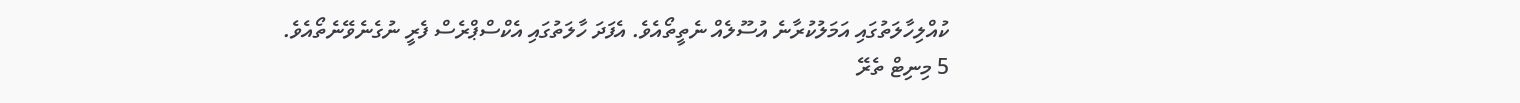ކުއްލިހާލަތުގައި އަމަލުކުރާނެ އުސޫލެއް ނެތީތޯއެވެ. އެފަދަ ހާލަތުގައި އެކްސްޕްރެސް ފެރީ ނުގެނެވޭނެތޯއެވެ.
5 މިނިޓް ތެރޭ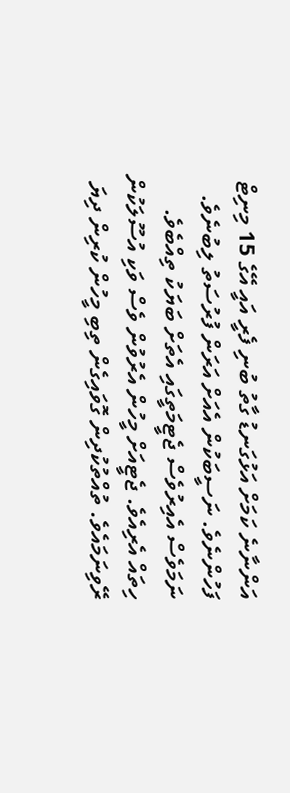އަންނާނެ ކަމަށް އަޅުގަނޑު ގާތު ބުނި ފެރީ އައީ އޭގެ 15 މިނިޓް ފަހުންނެވެ. ނަސީބަކުން އެއަށް އަރަން ފުރުސަތު ލިބުނެވެ. ނަމަވެސް އެއިރުވެސް ޖެޓީމަތީގައި އެތަށް ބަޔަކު ތިއްބެވެ. ހިތައް އެރިއެވެ. ޖެޓީއަށް މީހުން އެރުވުން ވެސް ވަކި އުސޫލަކުން ރޭވިނަމައެވެ. ތުއްތުކުދިން ގޮވައިގެން ތިބި މީހުން ކުރިން ދިޔަ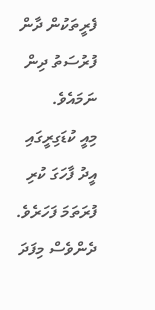ފެރީތަކުން ދާން ފުރުސަތު ދިން ނަމައެވެ.
މިއީ ކުޑަގިރީގައި އީދު ފާހަގަ ކުރި ފުރަތަމަ ފަހަރެވެ. ދެންވެސް މިފަދަ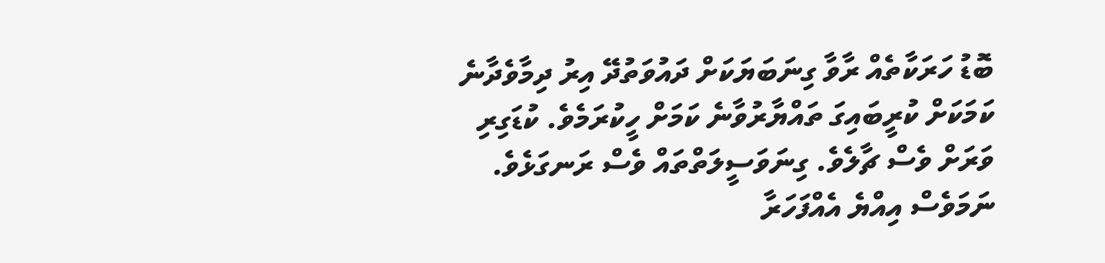ބޮޑު ހަރަކާތެއް ރާވާ ގިނަބަޔަކަށް ދައުވަތުދޭ އިރު ދިމާވެދާނެ ކަމަކަށް ކުރީބައިގަ ތައްޔާރުވާނެ ކަމަށް ހީކުރަމެވެ. ކުޑަގިރި ވަރަށް ވެސް ޗާލެވެ. ގިނަވަސީލަތްތައް ވެސް ރަނގަޅެވެ. ނަމަވެސް އިއްޔެ އެއްފަހަރާ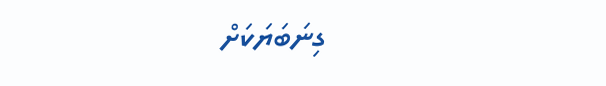ގިނަބަޔަކަށް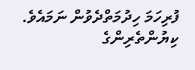ފުރިހަމަ ހިދުމަތްދެވުން ނަމައެވެ.
ކިޔުންތެރިންގެ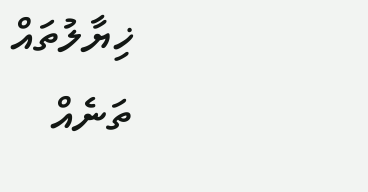ޚިޔާލުތައް
ތަނެއް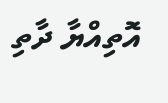އޮތިއްޔާ ދާތި